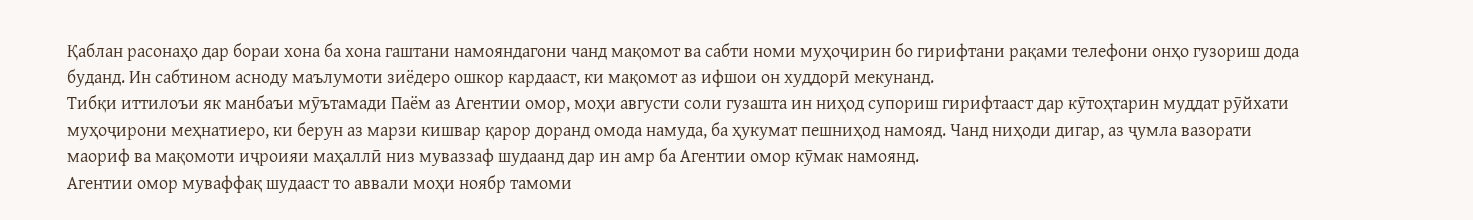Қаблан расонаҳо дар бораи хона ба хона гаштани намояндагони чанд мақомот ва сабти номи муҳоҷирин бо гирифтани рақами телефони онҳо гузориш дода буданд. Ин сабтином асноду маълумоти зиёдеро ошкор кардааст, ки мақомот аз ифшои он худдорӣ мекунанд.
Тибқи иттилоъи як манбаъи мӯътамади Паём аз Агентии омор, моҳи августи соли гузашта ин ниҳод супориш гирифтааст дар кӯтоҳтарин муддат рӯйхати муҳоҷирони меҳнатиеро, ки берун аз марзи кишвар қарор доранд омода намуда, ба ҳукумат пешниҳод намояд. Чанд ниҳоди дигар, аз ҷумла вазорати маориф ва мақомоти иҷроияи маҳаллӣ низ муваззаф шудаанд дар ин амр ба Агентии омор кӯмак намоянд.
Агентии омор муваффақ шудааст то аввали моҳи ноябр тамоми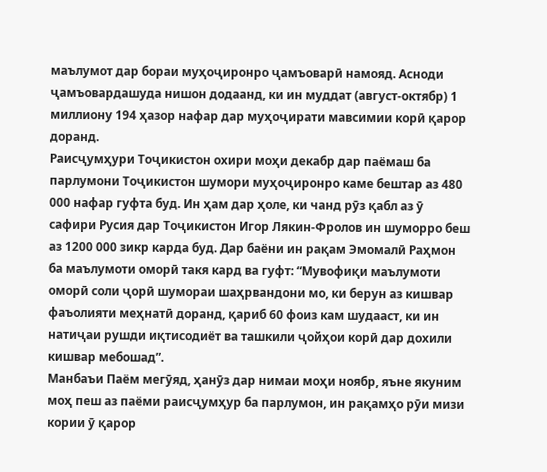маълумот дар бораи муҳоҷиронро ҷамъоварӣ намояд. Асноди ҷамъовардашуда нишон додаанд, ки ин муддат (август-октябр) 1 миллиону 194 ҳазор нафар дар муҳоҷирати мавсимии корӣ қарор доранд.
Раисҷумҳури Тоҷикистон охири моҳи декабр дар паёмаш ба парлумони Тоҷикистон шумори муҳоҷиронро каме бештар аз 480 000 нафар гуфта буд. Ин ҳам дар ҳоле, ки чанд рӯз қабл аз ӯ сафири Русия дар Тоҷикистон Игор Лякин-Фролов ин шуморро беш аз 1200 000 зикр карда буд. Дар баёни ин рақам Эмомалӣ Раҳмон ба маълумоти оморӣ такя кард ва гуфт: “Мувофиқи маълумоти оморӣ соли ҷорӣ шумораи шаҳрвандони мо, ки берун аз кишвар фаъолияти меҳнатӣ доранд, қариб 60 фоиз кам шудааст, ки ин натиҷаи рушди иқтисодиёт ва ташкили ҷойҳои корӣ дар дохили кишвар мебошад”.
Манбаъи Паём мегӯяд, ҳанӯз дар нимаи моҳи ноябр, яъне якуним моҳ пеш аз паёми раисҷумҳур ба парлумон, ин рақамҳо рӯи мизи кории ӯ қарор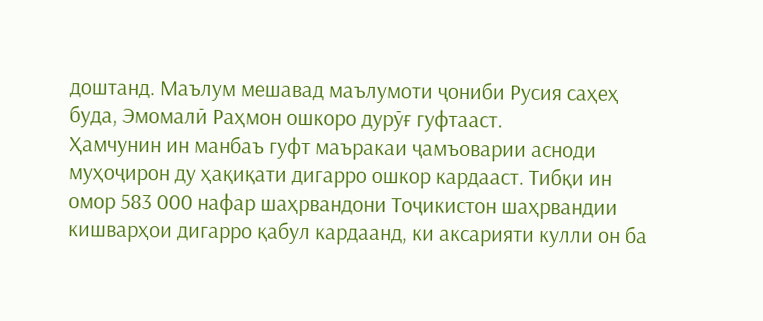доштанд. Маълум мешавад маълумоти ҷониби Русия саҳеҳ буда, Эмомалӣ Раҳмон ошкоро дурӯғ гуфтааст.
Ҳамчунин ин манбаъ гуфт маъракаи ҷамъоварии асноди муҳоҷирон ду ҳақиқати дигарро ошкор кардааст. Тибқи ин омор 583 000 нафар шаҳрвандони Тоҷикистон шаҳрвандии кишварҳои дигарро қабул кардаанд, ки аксарияти кулли он ба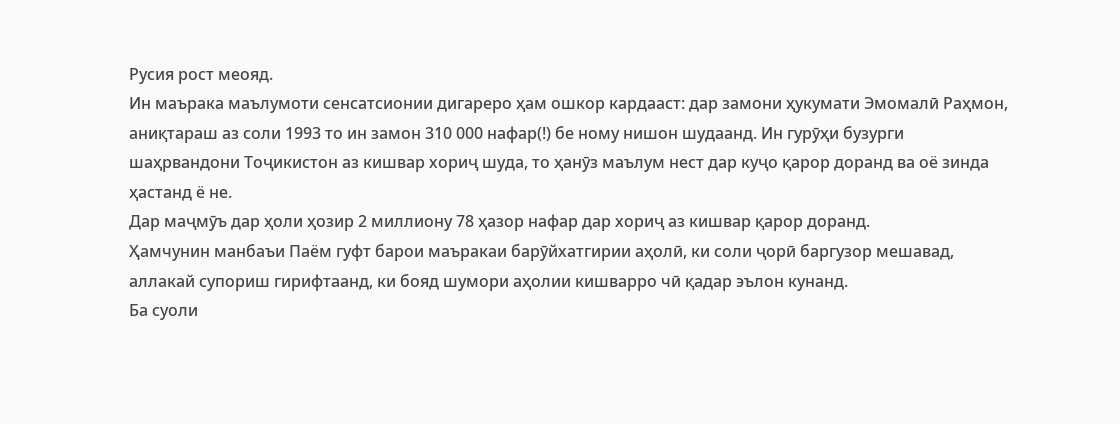Русия рост меояд.
Ин маърака маълумоти сенсатсионии дигареро ҳам ошкор кардааст: дар замони ҳукумати Эмомалӣ Раҳмон, аниқтараш аз соли 1993 то ин замон 310 000 нафар(!) бе ному нишон шудаанд. Ин гурӯҳи бузурги шаҳрвандони Тоҷикистон аз кишвар хориҷ шуда, то ҳанӯз маълум нест дар куҷо қарор доранд ва оё зинда ҳастанд ё не.
Дар маҷмӯъ дар ҳоли ҳозир 2 миллиону 78 ҳазор нафар дар хориҷ аз кишвар қарор доранд.
Ҳамчунин манбаъи Паём гуфт барои маъракаи барӯйхатгирии аҳолӣ, ки соли ҷорӣ баргузор мешавад, аллакай супориш гирифтаанд, ки бояд шумори аҳолии кишварро чӣ қадар эълон кунанд.
Ба суоли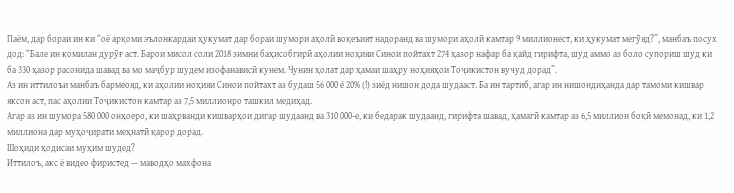Паём, дар бораи ин ки “оё арқоми эълонкардаи ҳукумат дар бораи шумори аҳолӣ воқеъият надоранд ва шумори аҳолӣ камтар 9 миллионест, ки ҳукумат мегӯяд?”, манбаъ посух дод: “Бале ин комилан дурӯғ аст. Барои мисол соли 2018 зимни баҳисобгирӣ аҳолии ноҳияи Синои пойтахт 274 ҳазор нафар ба қайд гирифта, шуд аммо аз боло супориш шуд ки ба 330 ҳазор расонида шавад ва мо маҷбур шудем изофанависӣ кунем. Чунин ҳолат дар ҳамаи шаҳру ноҳияҳои Тоҷикистон вучуд дорад”.
Аз ин иттилоъи манбаъ бармеояд, ки аҳолии ноҳияи Синои пойтахт аз будаш 56 000 ё 20% (!) зиёд нишон дода шудааст. Ба ин тартиб, агар ин нишондиҳанда дар тамоми кишвар яксон аст, пас аҳолии Тоҷикистон камтар аз 7,5 миллионро ташкил медиҳад.
Агар аз ин шумора 580 000 онҳоеро, ки шаҳрванди кишварҳои дигар шудаанд ва 310 000-е, ки бедарак шудаанд, гирифта шавад, ҳамагӣ камтар аз 6,5 миллион боқӣ мемонад, ки 1,2 миллиона дар муҳоҷирати меҳнатӣ қарор дорад.
Шоҳиди ҳодисаи муҳим шудед?
Иттилоъ, акс ё видео фиристед — маводҳо махфона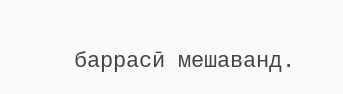баррасӣ мешаванд.